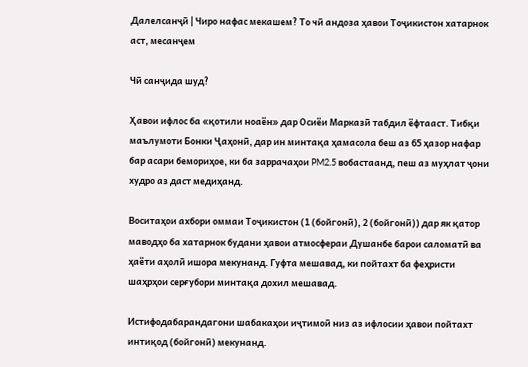Далелсанҷӣ | Чиро нафас мекашем? То чӣ андоза ҳавои Тоҷикистон хатарнок аст, месанҷем

Чӣ санҷида шуд?

Ҳавои ифлос ба «қотили ноаён» дар Осиёи Марказӣ табдил ёфтааст. Тибқи маълумоти Бонки Ҷаҳонӣ, дар ин минтақа ҳамасола беш аз 65 ҳазор нафар бар асари бемориҳое, ки ба заррачаҳои PM2.5 вобастаанд, пеш аз муҳлат ҷони худро аз даст медиҳанд.

Воситаҳои ахбори оммаи Тоҷикистон (1 (бойгонӣ), 2 (бойгонӣ)) дар як қатор маводҳо ба хатарнок будани ҳавои атмосфераи Душанбе барои саломатӣ ва ҳаёти аҳолӣ ишора мекунанд. Гуфта мешавад, ки пойтахт ба феҳристи шаҳрҳои серғубори минтақа дохил мешавад.

Истифодабарандагони шабакаҳои иҷтимоӣ низ аз ифлосии ҳавои пойтахт интиқод (бойгонӣ) мекунанд.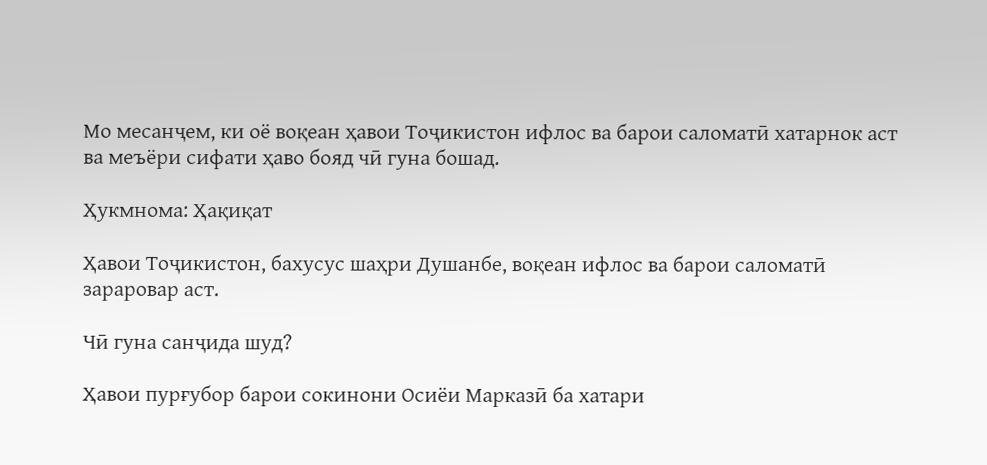Мо месанҷем, ки оё воқеан ҳавои Тоҷикистон ифлос ва барои саломатӣ хатарнок аст ва меъёри сифати ҳаво бояд чӣ гуна бошад.

Ҳукмнома: Ҳақиқат

Ҳавои Тоҷикистон, бахусус шаҳри Душанбе, воқеан ифлос ва барои саломатӣ зараровар аст.

Чӣ гуна санҷида шуд?

Ҳавои пурғубор барои сокинони Осиёи Марказӣ ба хатари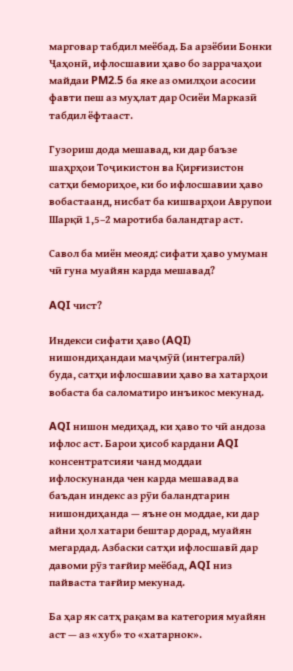марговар табдил меёбад. Ба арзёбии Бонки Ҷаҳонӣ, ифлосшавии ҳаво бо заррачаҳои майдаи PM2.5 ба яке аз омилҳои асосии фавти пеш аз муҳлат дар Осиёи Марказӣ табдил ёфтааст.

Гузориш дода мешавад, ки дар баъзе шаҳрҳои Тоҷикистон ва Қирғизистон сатҳи бемориҳое, ки бо ифлосшавии ҳаво вобастаанд, нисбат ба кишварҳои Аврупои Шарқӣ 1,5–2 маротиба баландтар аст.

Савол ба миён меояд: сифати ҳаво умуман чӣ гуна муайян карда мешавад?

AQI чист?

Индекси сифати ҳаво (AQI) нишондиҳандаи маҷмӯӣ (интегралӣ) буда, сатҳи ифлосшавии ҳаво ва хатарҳои вобаста ба саломатиро инъикос мекунад.

AQI нишон медиҳад, ки ҳаво то чӣ андоза ифлос аст. Барои ҳисоб кардани AQI консентратсияи чанд моддаи ифлоскунанда чен карда мешавад ва баъдан индекс аз рӯи баландтарин нишондиҳанда — яъне он моддае, ки дар айни ҳол хатари бештар дорад, муайян мегардад. Азбаски сатҳи ифлосшавӣ дар давоми рӯз тағйир меёбад, AQI низ пайваста тағйир мекунад.

Ба ҳар як сатҳ рақам ва категория муайян аст — аз «хуб» то «хатарнок».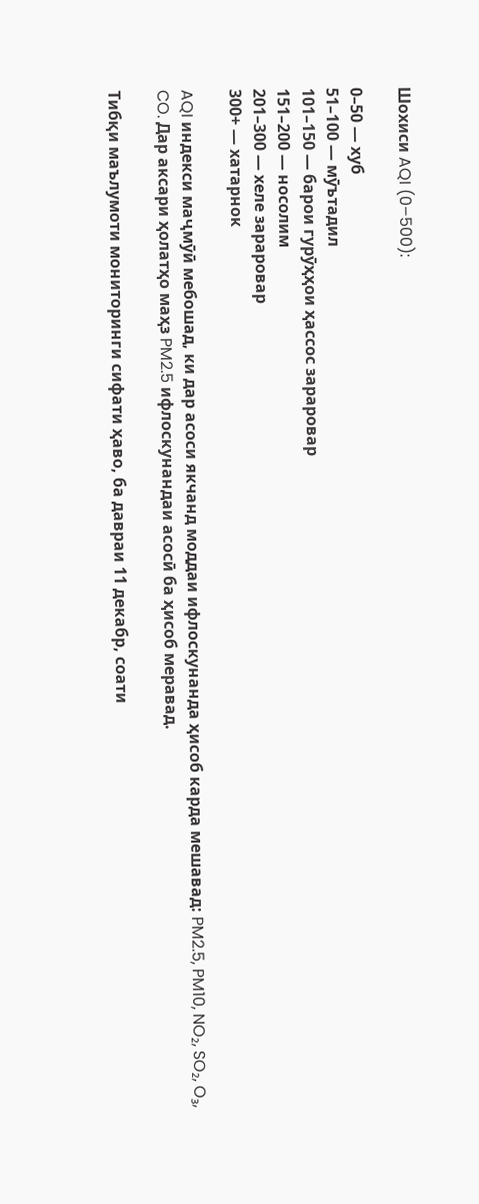Шохиси AQI (0–500):

0–50 — хуб
51–100 — мӯътадил
101–150 — барои гурӯҳҳои ҳассос зараровар
151–200 — носолим
201–300 — хеле зараровар
300+ — хатарнок

AQI индекси маҷмӯӣ мебошад, ки дар асоси якчанд моддаи ифлоскунанда ҳисоб карда мешавад: PM2.5, PM10, NO₂, SO₂, O₃, CO. Дар аксари ҳолатҳо маҳз PM2.5 ифлоскунандаи асосӣ ба ҳисоб меравад.

Тибқи маълумоти мониторинги сифати ҳаво, ба давраи 11 декабр, соати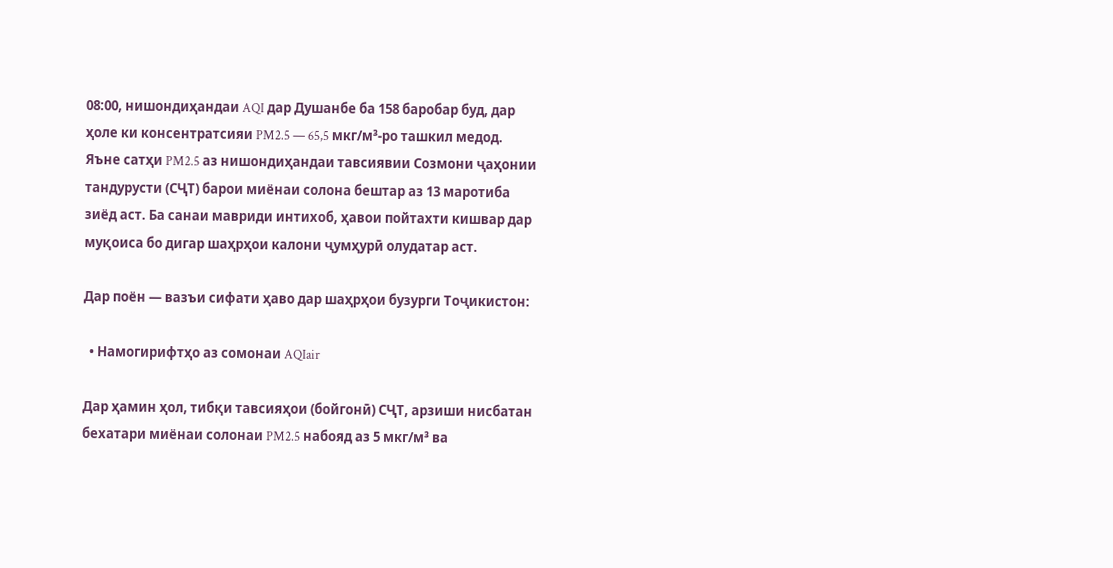08:00, нишондиҳандаи AQI дар Душанбе ба 158 баробар буд, дар ҳоле ки консентратсияи PM2.5 — 65,5 мкг/м³-ро ташкил медод. Яъне сатҳи PM2.5 аз нишондиҳандаи тавсиявии Созмони ҷаҳонии тандурусти (СҶТ) барои миёнаи солона бештар аз 13 маротиба зиёд аст. Ба санаи мавриди интихоб, ҳавои пойтахти кишвар дар муқоиса бо дигар шаҳрҳои калони ҷумҳурӣ олудатар аст.

Дар поён — вазъи сифати ҳаво дар шаҳрҳои бузурги Тоҷикистон:

  • Намогирифтҳо аз сомонаи AQIair

Дар ҳамин ҳол, тибқи тавсияҳои (бойгонӣ) СҶТ, арзиши нисбатан бехатари миёнаи солонаи PM2.5 набояд аз 5 мкг/м³ ва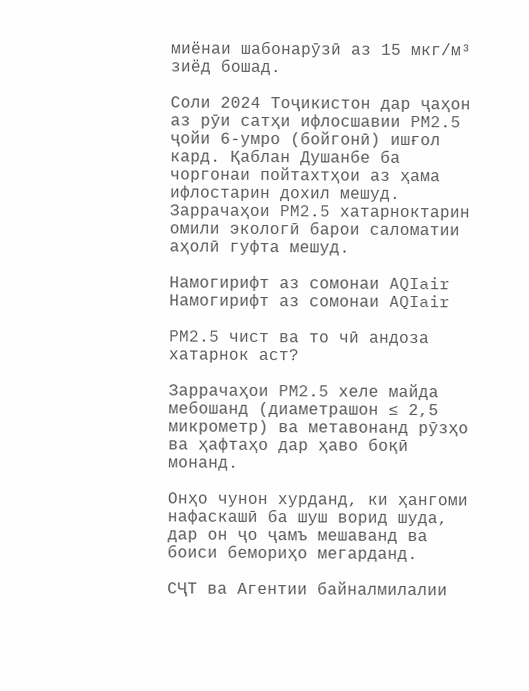миёнаи шабонарӯзӣ аз 15 мкг/м³ зиёд бошад.

Соли 2024 Тоҷикистон дар ҷаҳон аз рӯи сатҳи ифлосшавии PM2.5 ҷойи 6-умро (бойгонӣ) ишғол кард. Қаблан Душанбе ба чоргонаи пойтахтҳои аз ҳама ифлостарин дохил мешуд. Заррачаҳои PM2.5 хатарноктарин омили экологӣ барои саломатии аҳолӣ гуфта мешуд.

Намогирифт аз сомонаи AQIair
Намогирифт аз сомонаи AQIair

PM2.5 чист ва то чӣ андоза хатарнок аст?

Заррачаҳои PM2.5 хеле майда мебошанд (диаметрашон ≤ 2,5 микрометр) ва метавонанд рӯзҳо ва ҳафтаҳо дар ҳаво боқӣ монанд.

Онҳо чунон хурданд, ки ҳангоми нафаскашӣ ба шуш ворид шуда, дар он ҷо ҷамъ мешаванд ва боиси бемориҳо мегарданд.

СҶТ ва Агентии байналмилалии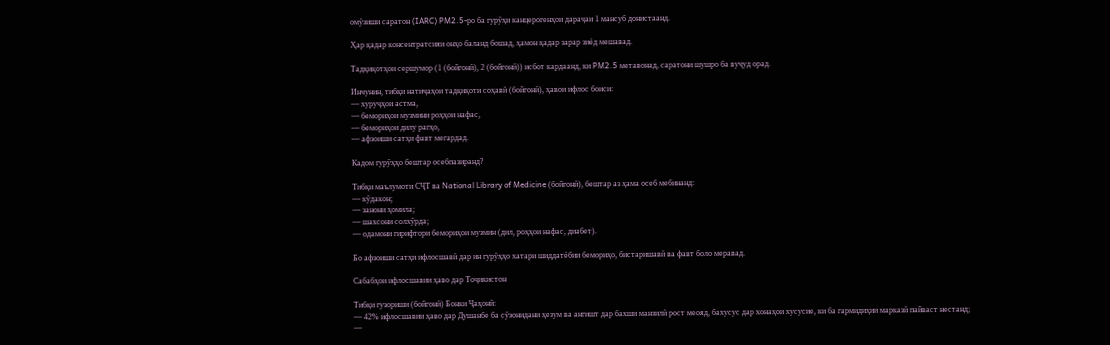омӯзиши саратон (IARC) PM2.5-ро ба гурӯҳи канцерогенҳои дараҷаи 1 мансуб донистаанд.

Ҳар қадар консентратсияи онҳо баланд бошад, ҳамон қадар зарар зиёд мешавад.

Тадқиқотҳои сершумор (1 (бойгонӣ), 2 (бойгонӣ)) исбот кардаанд, ки PM2.5 метавонад, саратони шушро ба вуҷуд орад.

Инчунин, тибқи натиҷаҳои тадқиқоти соҳавӣ (бойгонӣ), ҳавои ифлос боиси:
— хуруҷҳои астма,
— бемориҳои музмини роҳҳои нафас,
— бемориҳои дилу рагҳо,
— афзоиши сатҳи фавт мегардад.

Кадом гурӯҳҳо бештар осебпазиранд?

Тибқи маълумоти СҶТ ва National Library of Medicine (бойгонӣ), бештар аз ҳама осеб мебинанд:
— кӯдакон;
— занони ҳомила;
— шахсони солхӯрда;
— одамони гирифтори бемориҳои музмин (дил, роҳҳои нафас, диабет).

Бо афзоиши сатҳи ифлосшавӣ дар ин гурӯҳҳо хатари шиддатёбии бемориҳо, бистаришавӣ ва фавт боло меравад.

Сабабҳои ифлосшавии ҳаво дар Тоҷикистон

Тибқи гузориши (бойгонӣ) Бонки Ҷаҳонӣ:
— 42% ифлосшавии ҳаво дар Душанбе ба сӯзонидани ҳезум ва ангишт дар бахши манзилӣ рост меояд, бахусус дар хонаҳои хусусие, ки ба гармидиҳии марказӣ пайваст нестанд;
—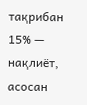тақрибан 15% — нақлиёт, асосан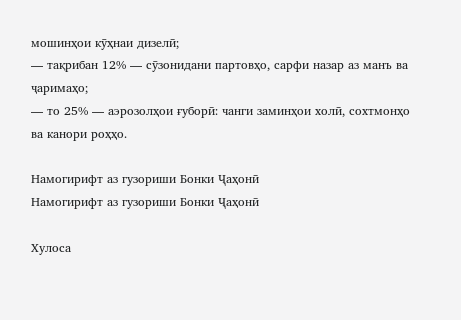мошинҳои кӯҳнаи дизелӣ;
— тақрибан 12% — сӯзонидани партовҳо, сарфи назар аз манъ ва ҷаримаҳо;
— то 25% — аэрозолҳои ғуборӣ: чанги заминҳои холӣ, сохтмонҳо ва канори роҳҳо.

Намогирифт аз гузориши Бонки Ҷаҳонӣ
Намогирифт аз гузориши Бонки Ҷаҳонӣ

Хулоса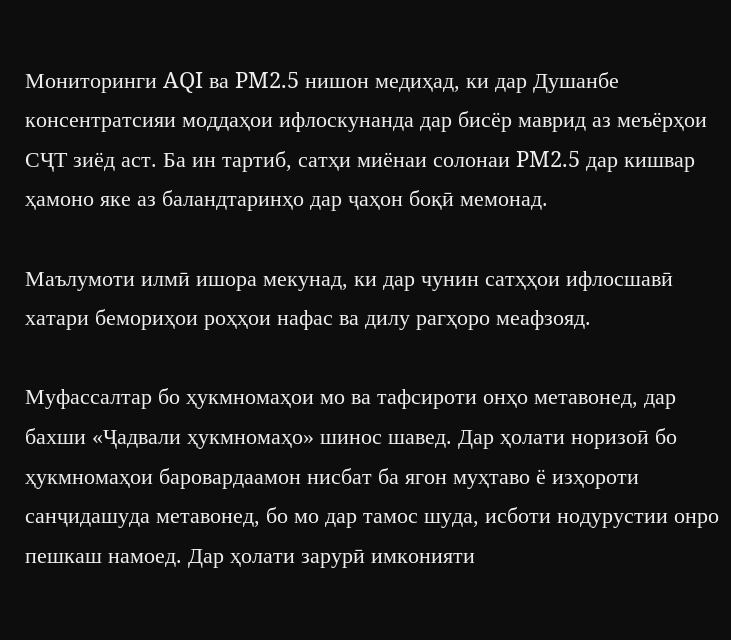Мониторинги AQI ва PM2.5 нишон медиҳад, ки дар Душанбе консентратсияи моддаҳои ифлоскунанда дар бисёр маврид аз меъёрҳои СҶТ зиёд аст. Ба ин тартиб, сатҳи миёнаи солонаи PM2.5 дар кишвар ҳамоно яке аз баландтаринҳо дар ҷаҳон боқӣ мемонад.

Маълумоти илмӣ ишора мекунад, ки дар чунин сатҳҳои ифлосшавӣ хатари бемориҳои роҳҳои нафас ва дилу рагҳоро меафзояд.

Муфассалтар бо ҳукмномаҳои мо ва тафсироти онҳо метавонед, дар бахши «Ҷадвали ҳукмномаҳо» шинос шавед. Дар ҳолати норизоӣ бо ҳукмномаҳои баровардаамон нисбат ба ягон муҳтаво ё изҳороти санҷидашуда метавонед, бо мо дар тамос шуда, исботи нодурустии онро пешкаш намоед. Дар ҳолати зарурӣ имконияти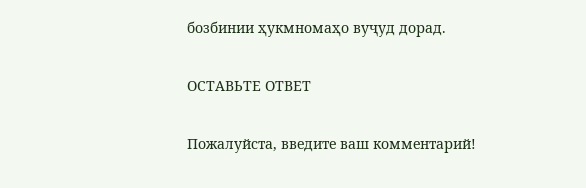бозбинии ҳукмномаҳо вуҷуд дорад.

ОСТАВЬТЕ ОТВЕТ

Пожалуйста, введите ваш комментарий!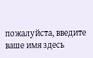пожалуйста, введите ваше имя здесь